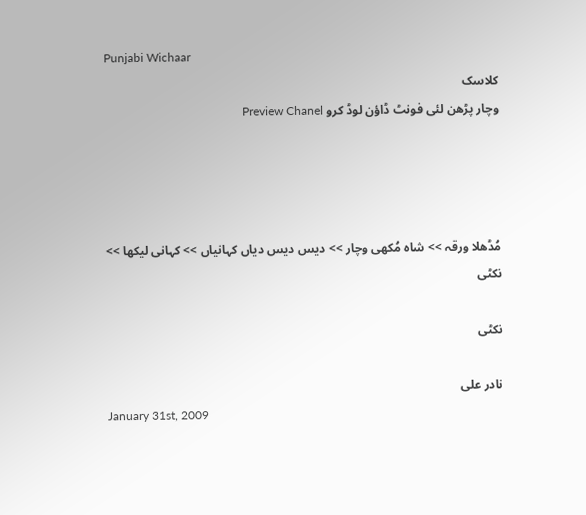Punjabi Wichaar
کلاسک
وچار پڑھن لئی فونٹ ڈاؤن لوڈ کرو Preview Chanel




مُڈھلا ورقہ >> شاہ مُکھی وچار >> دیس دیس دیاں کہانیاں >> کہانی لیکھا >> نکٹی

نکٹی

نادر علی
January 31st, 2009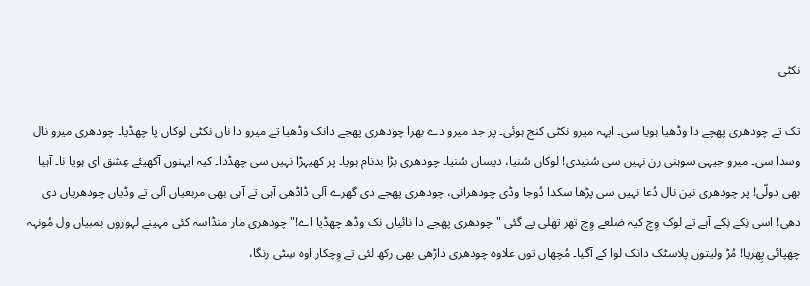نکٹی

تک تے چودھری پھچے دا وڈھیا ہویا سی۔ ایہہ میرو نکٹی کنج ہوئی۔ پر جد میرو دے بھرا چودھری پھجے دانک وڈھیا تے میرو دا ناں نکٹی لوکاں پا چھڈیا۔ چودھری میرو نال وسدا سی۔ میرو جیہی سوہنی رن نہیں سی سُنیدی! لوکاں سُنیا، دیساں سُنیا۔ چودھری بڑا بدنام ہویا۔ پر کھیہڑا نہیں سی چھڈدا۔ کیہ ایہنوں آکھیئے عِشق ای ہویا نا۔ آہیا بھی دولّی! پر چودھری نین نال دُعا نہیں سی پڑھا سکدا دُوجا وڈی چودھرانی، چودھری پھجے دی گھرے آلی ڈاڈھی آہی تے آہی بھی مربعیاں آلی تے وڈیاں چودھریاں دی دھی! اسی نِکے نِکے آہے تے لوک وِچ کیہ ضلعے وِچ تھر تھلی پے گئی "چودھری پھجے دا نائیاں نک وڈھ چھڈیا اے!"چودھری مار منڈاسہ کئی مہینے لہوروں بمبیاں ول مُونہہ چھپائی پِھریا! مُڑ ولیتوں پلاسٹک دانک لوا کے آگیا۔ مُچھاں توں علاوہ چودھری داڑھی بھی رکھ لئی تے وِچکار اوہ سِٹی رنگا،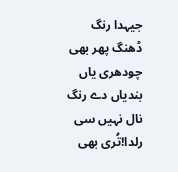جیہدا رنگ ڈھنگ پھر بھی چودھری یاں بندیاں دے رنگ نال نہیں سی رلدا!تُری بھی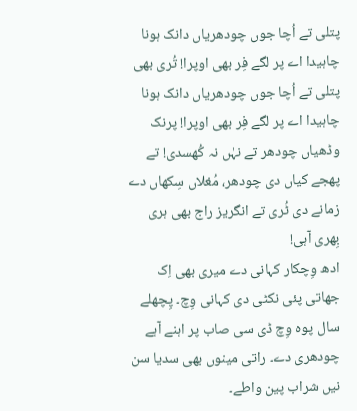پتلی تے اُچا جوں چودھریاں دانک ہونا چاہیدا اے پر لگے فِر بھی اوپرا! تُری بھی پتلی تے اُچا جوں چودھریاں دانک ہونا چاہیدا اے پر لگے فِر بھی اوپرا! پرنک وڈھیاں چودھر تے نہٰں نہ کُھسدی! تے پھجے کیاں دی چودھر، مُغلاں سِکھاں دے زمانے دی ٹُری تے انگریز راج بھی ہری بِھری آہی!
ادھ وِچکار کہانی دے میری بھی اِک جھاتی پئی نکٹی دی کہانی وِچ۔ پِچھلے سال پوہ وِچ ڈی سی صاب پر اہنے آہے چودھری دے۔ راتی مینوں بھی سدیا سن نیں شراب پین واطے۔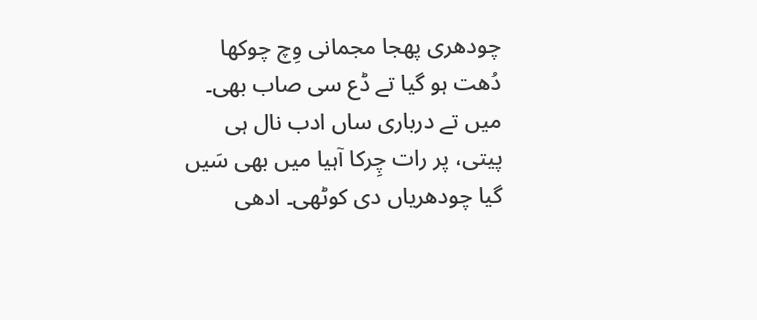چودھری پھجا مجمانی وِچ چوکھا دُھت ہو گیا تے ڈع سی صاب بھی۔ میں تے درباری ساں ادب نال ہی پیتی، پر رات چِرکا آہیا میں بھی سَیں گیا چودھریاں دی کوٹھی۔ ادھی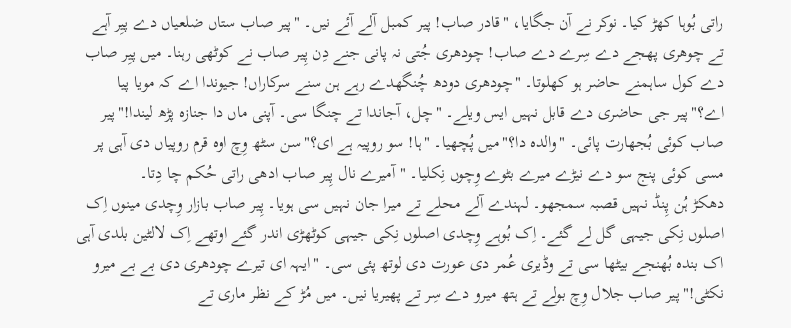راتی بُوہا کھڑ کیا۔ نوکر نے آن جگایا، "قادر صاب! پیر کمبل آلے آئے نیں۔ "پیر صاب ستاں ضلعیاں دے پیِر آہے تے چوھری پھجے دے سِرے دے صاب! چودھری جُتی نہ پانی جنے دِن پِیر صاب نے کوٹھی رہنا۔ میں پیِر صاب دے کول ساہمنے حاضر ہو کھلوتا۔ "چودھری دودھ چُنگھدے رہے ہن سنے سرکاراں! جیوندا اے کہ مویا پیا اے؟"پیر جی حاضری دے قابل نہیں ایس ویلے۔ "چل، آجاندا تے چنگا سی۔ آپنی ماں دا جنازہ پڑھ لیندا!"پیر صاب کوئی بُجھارت پائی۔ "والدہ دا؟"میں پُچھیا۔ "ہا! سو روپیہ ہے ای؟"سن سٹھ وِچ اوہ قرم روپیاں دی آہی پر مسی کوئی پنج سو دے نیڑے میرے بٹوے وِچوں نِکلیا۔ "آمیرے نال پِیر صاب ادھی راتی حُکم چا دِتا۔
دھکڑ ہُن پِنڈ نہیں قصبہ سمجھو۔ لہندے آلے محلے تے میرا جان نہیں سی ہویا۔ پِیر صاب بازار وِچدی مینوں اِک اصلوں نِکی جیہی گل لے گئے۔ اِک بُوہے وِچدی اصلوں نِکی جیہی کوٹھڑی اندر گئے اوتھے اِک لالٹین بلدی آہی اک بندہ بُھنجے بیٹھا سی تے وڈیری عُمر دی عورت دی لوتھ پئی سی۔ "ایہہ ای تیرے چودھری دی بے بے میرو نکٹی!"پیر صاب جلال وِچ بولے تے ہتھ میرو دے سِر تے پھیریا نیں۔ میں مُڑ کے نظر ماری تے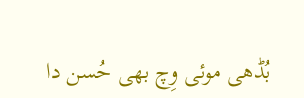بُڈھی موئی وِچ بھی حُسن دا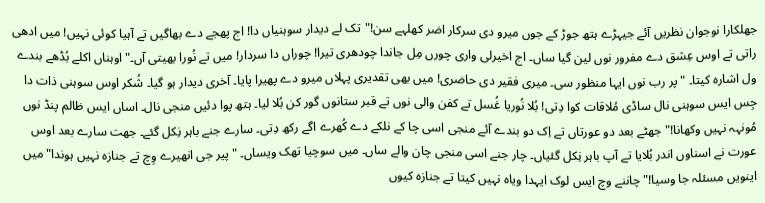جھلکارا نوجوان نظریں آئے جیہڑے ہتھ جوڑ کے جوں میرو دی سرکار اضر کھلہے سن!"تک لے دیدار سوہنیاں دا! اج پھجے دے بھاگیں تے آہیا کوئی نہیں! میں ادھی راتی تے اوس عِشق دے مفرور نوں لین گیا ساں۔ اج اخیرلی واری چورں مِل جاندا چودھری تیرا! چوراں دا سردار! میں تے نُورا بھیتی آں۔"اوہناں اکلے بُڈھے بندے ول اشارہ کیتا۔ "پر رب نوں ایہا منظور سی۔ میری فقیر دی حاضری! میں بھی تقدیری پہلاں میرو دے پھیرا پایا۔ آخری دیدار ہو گیا۔ شُکر اوس سوہنی ذات دا جِس ایس سوہنی نال ساڈی مُلاقات کوا دِتی! بُلا نُوریا غُسل تے کفن والی نوں تے قبر ستانوں گور کن بُلا لیا۔ ہتھ پوا دئیں منجی نال۔ اساں ایس ظالم پنڈ نوں مُونہہ نہیں وکھانا!" جھٹے بعد دو عورتاں تے اِک دو بندے آئے منجی اسی چا کے نلکے دے کُھرے اگے رکھ دِتی۔ سارے جنے باہر نِکل گئے۔ جھت سارے بعد اوس عورت نے اسناوں اندر بُلایا تے آپ باہر نِکل گئیاں۔ چار جنے اسی منجی چان والے ساں۔ میں سوچیا تھک ویساں۔ "پیر جی انھیرے وِچ تے جنازہ نہیں ہوندا" میں اینویں مسئلہ جا وسیا!"چاننے وچ ایس لوک ایہدا ویاہ نہیں کیتا تے جنازہ کیوں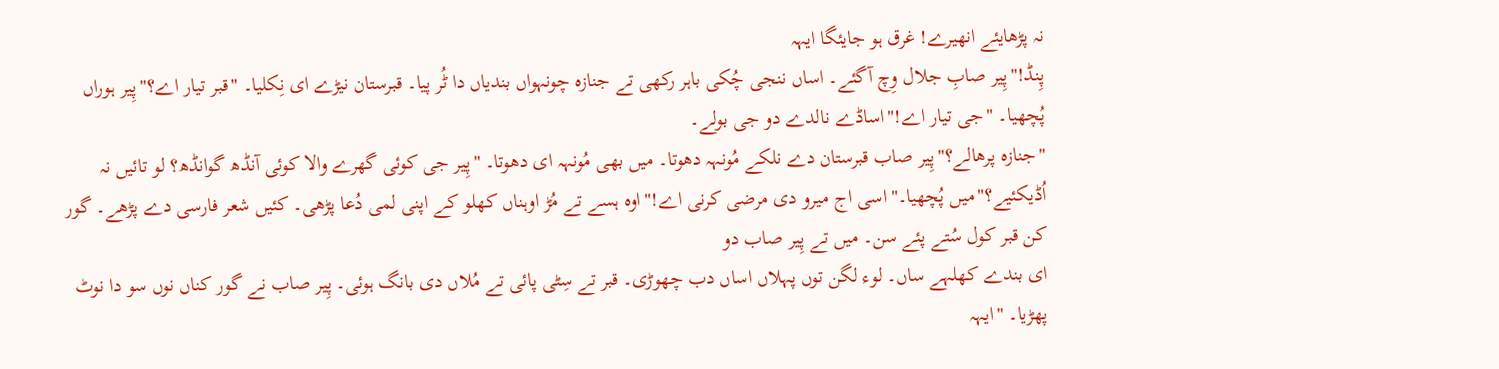نہ پڑھایئے انھیرے! غرق ہو جایئگا ایہہ
پِنڈ!"پِیر صابِ جلال وِچ آگئے۔ اساں ننجی چُکی باہر رکھی تے جنازہ چونہواں بندیاں دا ٹُر پیا۔ قبرستان نیڑے ای نِکلیا۔ "قبر تیار اے؟"پِیر ہوراں پُچھیا۔ "جی تیار اے!"اساڈے نالدے دو جی بولے۔
"جنازہ پرھالے؟"پِیر صاب قبرستان دے نلکے مُونہہ دھوتا۔ میں بھی مُونہہ ای دھوتا۔ "پِیر جی کوئی گھرے والا کوئی آنڈھ گوانڈھ؟ لو تائیں نہ اُڈیکئیے؟"میں پُچھیا۔"اسی اج میرو دی مرضی کرنی اے!"اوہ ہسے تے مُڑ اوہناں کھلو کے اپنی لمی دُعا پڑھی۔ کئیں شعر فارسی دے پڑھے۔ گور کن قبر کول سُتے پئے سن۔ میں تے پِیر صاب دو
ای بندے کھلہے ساں۔ لوء لگن توں پہلاں اساں دب چھوڑی۔ قبر تے سِٹی پائی تے مُلاں دی بانگ ہوئی۔ پِیر صاب نے گور کناں نوں سو دا نوٹ پھڑیا۔ "ایہہ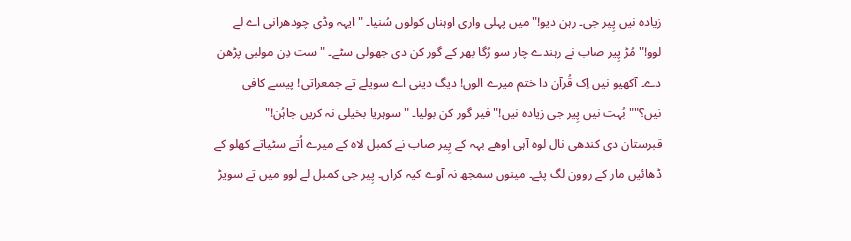زیادہ نیں پِیر جی۔ رہن دیو!"میں پہلی واری اوہناں کولوں سُنیا۔ "ایہہ وڈی چودھرانی اے لے لوو!"مُڑ پِیر صاب نے رہندے چار سو رُگا بھر کے گور کن دی جھولی سٹے۔ "ست دِن مولبی پڑھن دے۔ آکھیو نیں اِک قُرآن دا ختم میرے الوں! دیگ دینی اے سویلے تے جمعراتی! پیسے کافی نیں؟""بُہت نیں پِیر جی زیادہ نیں!"فیر گور کن بولیا۔ "سوہریا بخیلی نہ کریں جاہُن!"
قبرستان دی کندھی نال لوہ آہی اوھے بہہ کے پِیر صاب نے کمبل لاہ کے میرے اُتے سٹیاتے کھلو کے ڈھائیں مار کے روون لگ پئے۔ مینوں سمجھ نہ آوے کیہ کراں۔ پِیر جی کمبل لے لوو میں تے سویڑ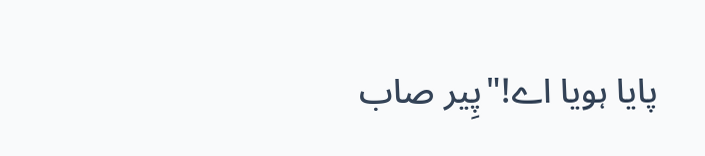پایا ہویا اے!"پِیر صاب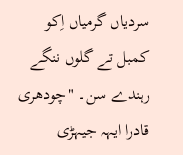سردیاں گرمیاں اِکو کمبل تے گلوں ننگے رہندے سن۔ "چودھری قادرا ایہہ جیہڑی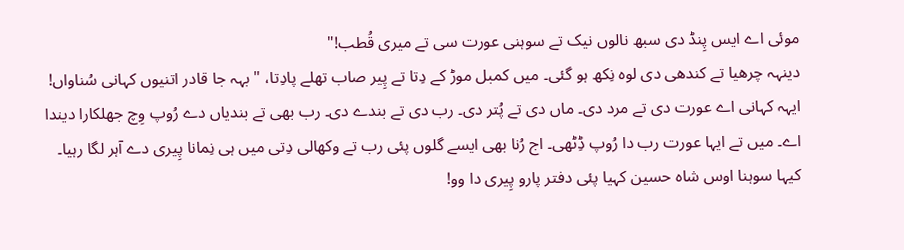موئی اے ایس پِنڈ دی سبھ نالوں نیک تے سوہنی عورت سی تے میری قُطب!"
دینہہ چرھیا تے کندھی دی لوہ نِکھ ہو گئی۔ میں کمبل موڑ کے دِتا تے پِیر صاب تھلے پادِتا، "بہہ جا قادر اتنیوں کہانی سُناواں! ایہہ کہانی اے عورت دی تے مرد دی۔ ماں دی تے پُتر دی۔ رب دی تے بندے دی۔ رب بھی تے بندیاں دے رُوپ وِچ جھلکارا دیندا اے۔ میں تے ایہا عورت رب دا رُوپ ڈِٹھی۔ اج رُنا بھی ایسے گلوں پئی رب تے وکھالی دِتی میں ہی نِمانا پِیری دے آہر لگا رہیا۔ کیہا سوہنا اوس شاہ حسین کہیا پئی دفتر پارو پِیری دا وو!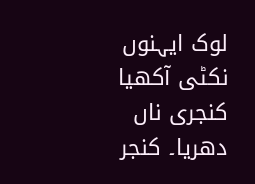لوک ایہنوں نکٹی آکھیا کنجری ناں دھریا۔ کنجر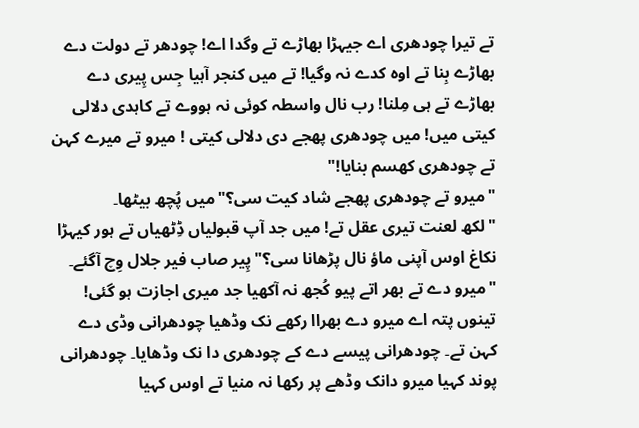تے تیرا چودھری اے جیہڑا بھاڑے تے وگدا اے! چودھر تے دولت دے بھاڑے بِنا تے اوہ کدے نہ وگیا! تے میں کنجر آہیا جِس پِیری دے بھاڑے تے ہی مِلنا! رب نال واسطہ کوئی نہ ہووے تے کاہدی دلالی کیتی میں! میں چودھری پھجے دی دلالی کیتی ! میرو تے میرے کہن تے چودھری کھسم بنایا!"
"میرو تے چودھری پھجے شاد کیت سی؟"میں پُچھ بیٹھا۔
"لکھ لعنت تیری عقل تے! میں جد آپ قبولیاں ڈِٹھیاں تے ہور کیہڑا نکاغ اوس آپنی ماؤ نال پڑھانا سی؟"پِیر صاب فیر جلال وِچ آگئے۔ "میرو دے تے بھر اتے پیو کُجھ نہ آکھیا جد میری اجازت ہو گئی! تینوں پتہ اے میرو دے بھراا رکھے نک وڈھیا چودھرانی وڈی دے کہن تے۔ چودھرانی پیسے دے کے چودھری دا نک وڈھایا۔ چودھرانی پوند کہیا میرو دانک وڈھے پر رکھا نہ منیا تے اوس کہیا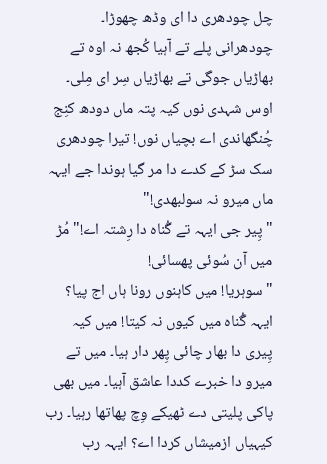چل چودھری دا ای وڈھ چھوڑا۔ چودھرانی پلے تے آہیا کُجھ نہ اوہ تے بھاڑیاں جوگی تے بھاڑیاں سِر ای مِلی۔ اوس شہدی نوں کیہ پتہ ماں دودھ کنِج چُنگھاندی اے بچیاں نوں! تیرا چودھری سک سڑ کے کدے دا مر گیا ہوندا جے ایہہ ماں میرو نہ سولبھدی!"
"پِیر جی ایہہ تے گُناہ دا رِشتہ اے!"مُڑ میں آن سُوئی پھسائی!
"سوہریا! میں کاہنوں رونا ہاں اج پیا؟ ایہہ گُناہ میں کیوں نہ کیتا! میں کیہ پِیری دا بھار چائی پِھر دار ہیا۔ میں تے میرو دا خبرے کددا عاشق آہیا۔ میں بھی پاکی پلیتی دے ٹھیکے وِچ پھاتھا رہیا۔ رب کیہیاں ازمیشاں کردا اے؟ ایہہ رب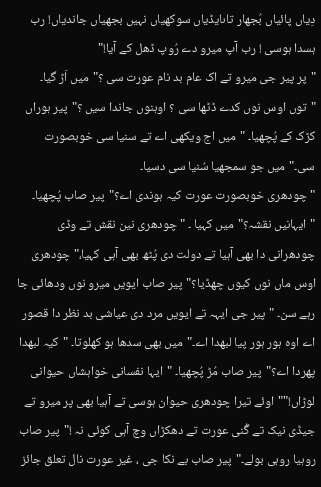دِیاں پائیاں بُجھار تاںایڈیاں سوکھیاں نہیں بجھیاں جاندیاں! رب ہسدا ہوسی ! رب آپ میرو دے رُوپ ڈھل کے آیا!"
"پر پیر جی میرو تے اک عام بد نام عورت سی ؟"میں اَڑ گیا۔
"توں اوس نوں کدے ڈٹھا سی ؟ اوہنوں جاندا سیں ؟"پیر ہوراں کڑک کے پُچھیا۔ "میں اج ویکھی اے تے سنیا سی خوبصورت سی۔"میں جو سمجھیا سُنیا سی دسیا۔
"چودھری خوبصورت عورت کیہ ہوندی اے؟"پیر صاب پُچھیا۔
"ایہانیں نقشہ؟"میں کہیا ۔ "چودھری نین نقش تے وڈی چودھرانی دا بھی آہیا تے دولت دی پُٹھ بھی آہی کہیا،"چودھری اوس ماں نوں کیوں چھڈیا؟"پیر صاب ایویں میرو نوں ودھائی جا رہے سن۔ "پیر جی ایہہ تے ایویں مرد دی عیاشی بد نظر دا قصور اے اوہ ہور ہور پیا لبھدا اے۔"میں بھی سدھا ہو کھلوتا۔ "کیہ لبھدا پھردا اے؟"پیر صاب مُڑ پُچھیا۔ "ایہا نفسانی خواہشاں حیوانی لوڑاں!""اوئے تیرا چودھری حیوان ہوسی تے آہیا بھی پر میرو تے جیڈی نیک تے گُنی عورت تے دھکڑاں وچ آہی کوئی نہ !"پیر صاب روہیا روہی بولے۔"پیر صاب بے نکا جی ، غیر عورت نال تعلق جائز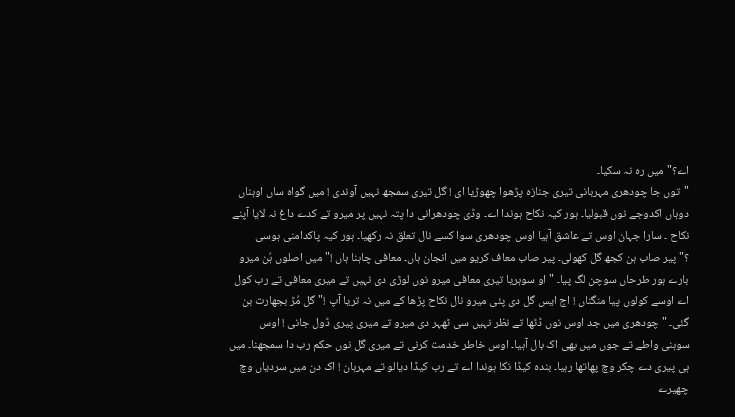اے؟"میں رہ نہ سکیا۔
"توں جا چودھری مہربانی تیری جنازہ پڑھوا چھوڑیا ای ! گل تیری سمجھ نہیں آوندی ! میں گواہ ساں اوہناں دوہاں اکدوجے نوں قبولیا۔ ہور کیہ نکاح ہوندا اے۔ وڈی چودھرانی دا پتہ نہیں پر میرو تے کدے داغ نہ لایا آپنے نکاح ۔ سارا جہان اوس تے عاشق آہیا اوس چودھری سوا کسے نال تعلق نہ رکھیا۔ ہور کیہ پاکدامنی ہوسی ؟"پیر صاب ہن کجھ گل کھولی۔ پیر صاب معاف کریو میں انجان ہاں۔ معافی چاہنا ہاں !"میں اصلوں ہُن میرو بارے ہور طرحاں سوچن لگ پیا۔ "او سوہریا تیری معافی میرو نوں لوڑی دی نہیں تے میری معافی تے رب کول اے اوسے کولوں پیا منگناں ! اج ایس گل دی پئی میرو نال نکاح پڑھا کے میں نہ تریا آپ !"گل مُڑ بجھارت بن گئی۔ " چودھری میں جد اوس نوں ڈٹھا تے نظر نہیں سی ٹھہر دی میرو تے میری پیری ڈول جانی ! اوس سوہنی واطے تے جوں میں بھی اک بال آہیا۔ اوس خاطر خدمت کرنی تے میری گل نوں حکم رب دا سمجھنا۔ میں ہی پیری دے چکر وچ پھاتھا رہیا۔ بندہ کیڈا نکا ہوندا اے تے رب کیڈا دیالو تے مہربان ! اک دن میں سردیاں وچ چھیرے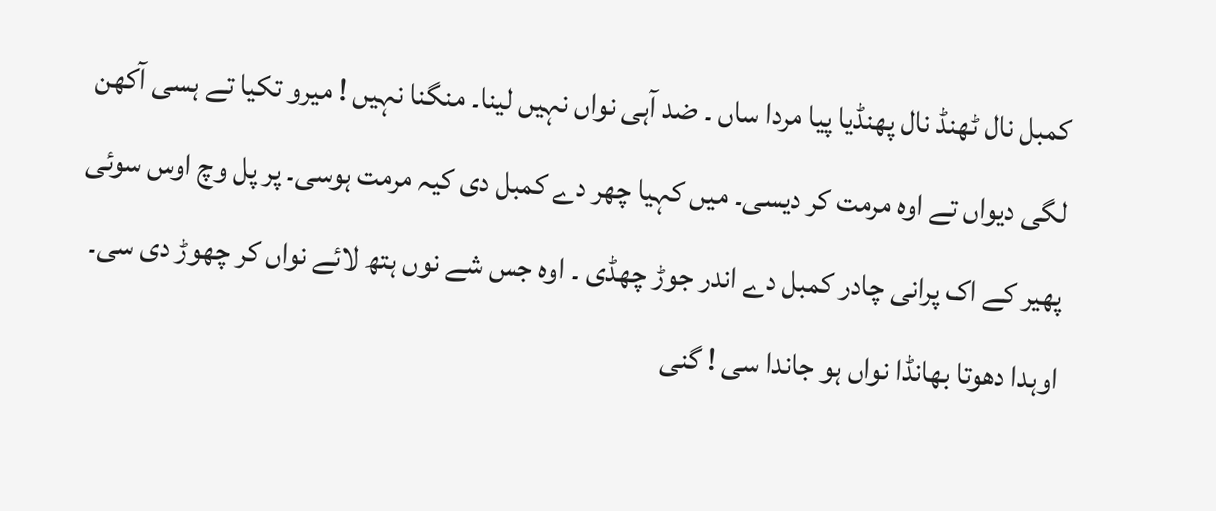کمبل نال ٹھنڈ نال پھنڈیا پیا مردا ساں ۔ ضد آہی نواں نہیں لینا۔ منگنا نہیں ! میرو تکیا تے ہسی آکھن لگی دیواں تے اوہ مرمت کر دیسی۔ میں کہیا چھر دے کمبل دی کیہ مرمت ہوسی۔ پر پل وچ اوس سوئی پھیر کے اک پرانی چادر کمبل دے اندر جوڑ چھڈی ۔ اوہ جس شے نوں ہتھ لائے نواں کر چھوڑ دی سی۔ اوہدا دھوتا بھانڈا نواں ہو جاندا سی ! گنی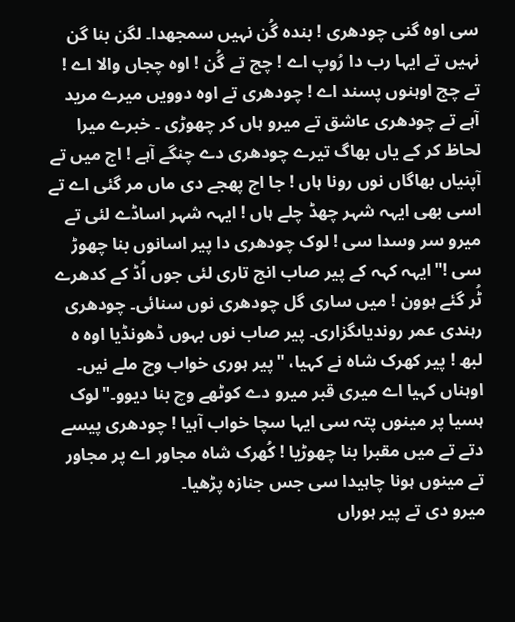سی اوہ گنی چودھری ! بندہ گُن نہیں سمجھدا۔ لگن بنا گن نہیں تے ایہا رب دا رُوپ اے ! چج تے گُن ! اوہ چجاں والا اے ! تے چج اوہنوں پسند اے ! چودھری تے اوہ دوویں میرے مرید آہے تے چودھری عاشق تے میرو ہاں کر چھوڑی ۔ خبرے میرا لحاظ کر کے یاں بھاگ تیرے چودھری دے چنگے آہے ! اج میں تے آپنیاں بھاگاں نوں رونا ہاں ! جا اج پھجے دی ماں مر گئی اے تے اسی بھی ایہہ شہر چھڈ چلے ہاں ! ایہہ شہر اساڈے لئی تے میرو سر وسدا سی ! لوک چودھری دا پیر اسانوں بنا چھوڑ سی !"ایہہ کہہ کے پیر صاب انج تاری لئی جوں اُڈ کے کدھرے ٹُر گئے ہوون ! میں ساری گل چودھری نوں سنائی۔ چودھری رہندی عمر روندیاںگزاری۔ پیر صاب نوں بہوں ڈھونڈیا اوہ ہ لبھ ! پیر کھرک شاہ نے کہیا، "پیر ہوری خواب وچ ملے نیں۔ اوہناں کہیا اے میری قبر میرو دے کوٹھے وچ بنا دیوو۔"لوک ہسیا پر مینوں پتہ سی ایہا سچا خواب آہیا ! چودھری پیسے دتے تے میں مقبرا بنا چھوڑیا ! کُھرک شاہ مجاور اے پر مجاور تے مینوں ہونا چاہیدا سی جس جنازہ پڑھیا۔
میرو دی تے پیر ہوراں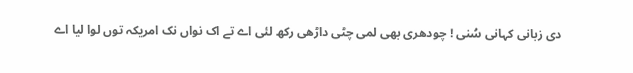دی زبانی کہانی سُنی ! چودھری بھی لمی چٹی داڑھی رکھ لئی اے تے اک نواں نک امریکہ توں لوا لیا اے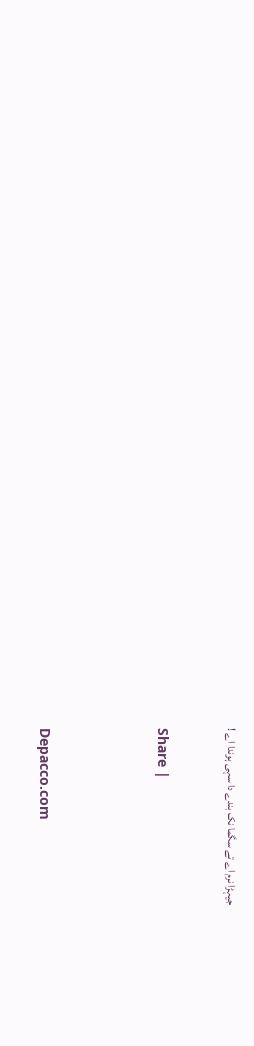جیہڑا نرم اے تے سگما نک بندے دا سہی ہوندا اے !


Share |




Depacco.com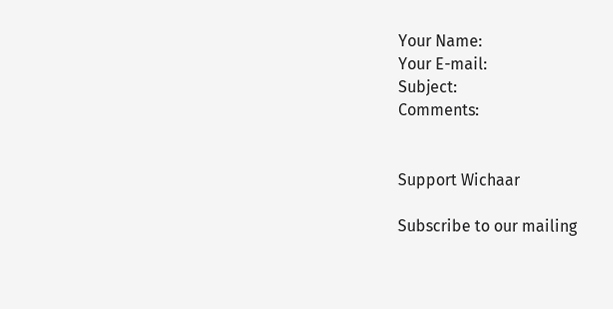Your Name:
Your E-mail:
Subject:
Comments:


Support Wichaar

Subscribe to our mailing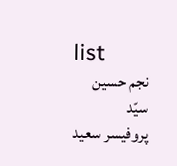list
نجم حسین سیّد
پروفیسر سعید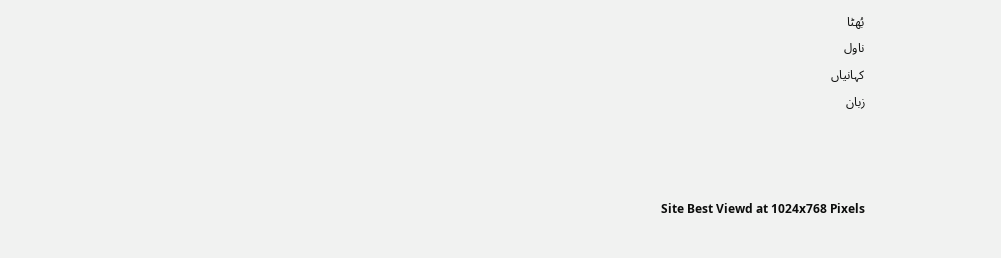بُھٹا
ناول
کہانیاں
زبان



Site Best Viewd at 1024x768 Pixels